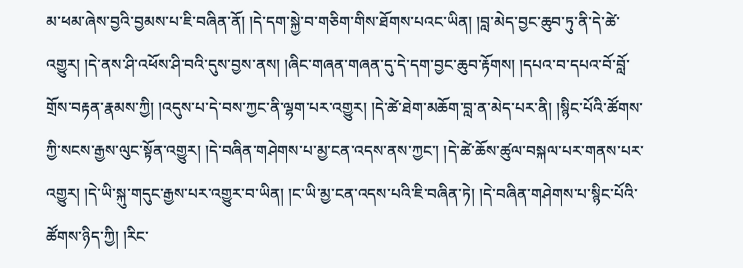མ་ཕམ་ཞེས་བྱའི་བྱམས་པ་ཇི་བཞིན་ནོ། །དེ་དག་སྐྱེ་བ་གཅིག་གིས་ཐོགས་པའང་ཡིན། །བླ་མེད་བྱང་ཆུབ་ཏུ་ནི་དེ་ཚེ་འགྱུར། །དེ་ནས་ཤི་འཕོས་ཤི་བའི་དུས་བྱས་ནས། །ཞིང་གཞན་གཞན་དུ་དེ་དག་བྱང་ཆུབ་རྟོགས། །དཔའ་བ་དཔའ་བོ་བློ་གྲོས་བརྟན་རྣམས་ཀྱི། །འདུས་པ་དེ་བས་ཀྱང་ནི་ལྷག་པར་འགྱུར། །དེ་ཚེ་ཐེག་མཆོག་བླ་ན་མེད་པར་ནི། །སྙིང་པོའི་ཚོགས་ཀྱི་སངས་རྒྱས་ལུང་སྟོན་འགྱུར། །དེ་བཞིན་གཤེགས་པ་མྱ་ངན་འདས་ནས་ཀྱང་། །དེ་ཚེ་ཆོས་ཚུལ་བསྐལ་པར་གནས་པར་འགྱུར། །དེ་ཡི་སྐུ་གདུང་རྒྱས་པར་འགྱུར་བ་ཡིན། །ང་ཡི་མྱ་ངན་འདས་པའི་ཇི་བཞིན་ཏེ། །དེ་བཞིན་གཤེགས་པ་སྙིང་པོའི་ཚོགས་ཉིད་ཀྱི། །རིང་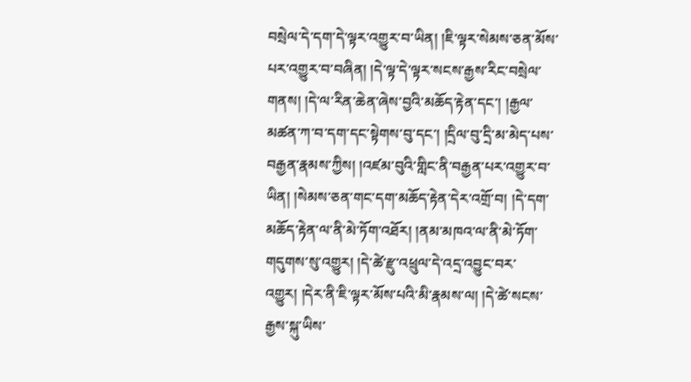བསྲེལ་དེ་དག་དེ་ལྟར་འགྱུར་བ་ཡིན། །ཇི་ལྟར་སེམས་ཅན་མོས་པར་འགྱུར་བ་བཞིན། །དེ་ལྟ་དེ་ལྟར་སངས་རྒྱས་རིང་བསྲེལ་གནས། །དེ་ལ་རིན་ཆེན་ཞེས་བྱའི་མཆོད་རྟེན་དང་། །རྒྱལ་མཚན་ཀ་བ་དག་དང་སྟེགས་བུ་དང་། །དྲིལ་བུ་དྲི་མ་མེད་པས་བརྒྱན་རྣམས་ཀྱིས། །འཛམ་བུའི་གླིང་ནི་བརྒྱན་པར་འགྱུར་བ་ཡིན། །སེམས་ཅན་གང་དག་མཆོད་རྟེན་དེར་འགྲོ་བ། །དེ་དག་མཆོད་རྟེན་ལ་ནི་མེ་ཏོག་འཐོར། །ནམ་མཁའ་ལ་ནི་མེ་ཏོག་གདུགས་སུ་འགྱུར། །དེ་ཚེ་རྫུ་འཕྲུལ་དེ་འདྲ་འབྱུང་བར་འགྱུར། །དེར་ནི་ཇི་ལྟར་མོས་པའི་མི་རྣམས་ལ། །དེ་ཚེ་སངས་རྒྱས་སྐུ་ཡིས་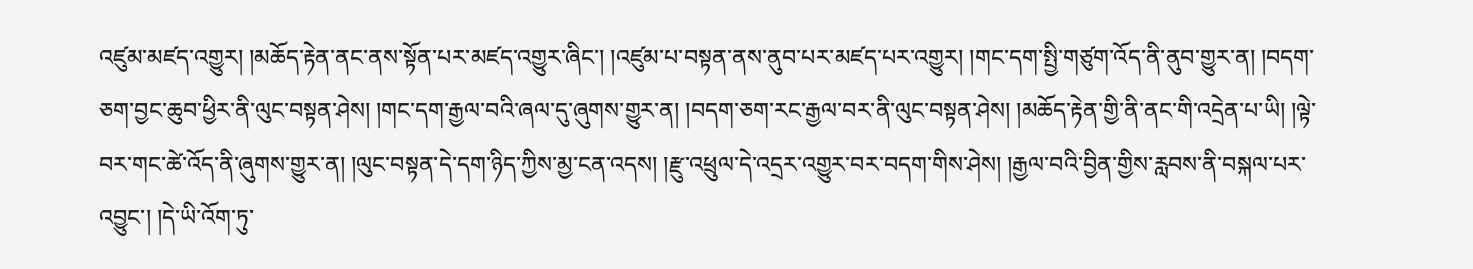འཛུམ་མཛད་འགྱུར། །མཆོད་རྟེན་ནང་ནས་སྟོན་པར་མཛད་འགྱུར་ཞིང་། །འཛུམ་པ་བསྟན་ནས་ནུབ་པར་མཛད་པར་འགྱུར། །གང་དག་སྤྱི་གཙུག་འོད་ནི་ནུབ་གྱུར་ན། །བདག་ཅག་བྱང་ཆུབ་ཕྱིར་ནི་ལུང་བསྟན་ཤེས། །གང་དག་རྒྱལ་བའི་ཞལ་དུ་ཞུགས་གྱུར་ན། །བདག་ཅག་རང་རྒྱལ་བར་ནི་ལུང་བསྟན་ཤེས། །མཆོད་རྟེན་གྱི་ནི་ནང་གི་འདྲེན་པ་ཡི། །ལྟེ་བར་གང་ཚེ་འོད་ནི་ཞུགས་གྱུར་ན། །ལུང་བསྟན་དེ་དག་ཉིད་ཀྱིས་མྱ་ངན་འདས། །རྫུ་འཕྲུལ་དེ་འདྲར་འགྱུར་བར་བདག་གིས་ཤེས། །རྒྱལ་བའི་བྱིན་གྱིས་རླབས་ནི་བསྐལ་པར་འབྱུང་། །དེ་ཡི་འོག་ཏུ་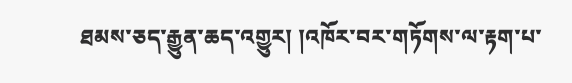ཐམས་ཅད་རྒྱུན་ཆད་འགྱུར། །འཁོར་བར་གཏོགས་ལ་རྟག་པ་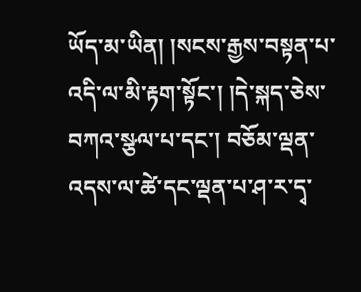ཡོད་མ་ཡིན། །སངས་རྒྱས་བསྟན་པ་འདི་ལ་མི་རྟག་སྟོང་། །དེ་སྐད་ཅེས་བཀའ་སྩལ་པ་དང་། བཅོམ་ལྡན་འདས་ལ་ཚེ་དང་ལྡན་པ་ཤ་ར་དྭ་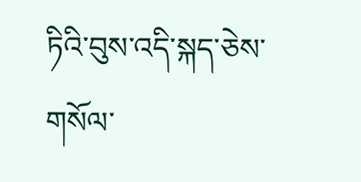ཏིའི་བུས་འདི་སྐད་ཅེས་གསོལ་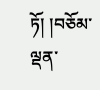ཏོ། །བཅོམ་ལྡན་